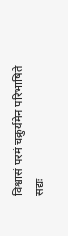विश्वासं परमं चक्रुर्यमेन परिभाषिते
सद्यः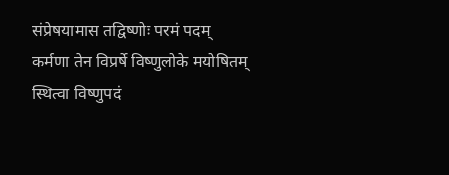संप्रेषयामास तद्विष्णोः परमं पदम्
कर्मणा तेन विप्रर्षे विष्णुलोके मयोषितम्
स्थित्वा विष्णुपदं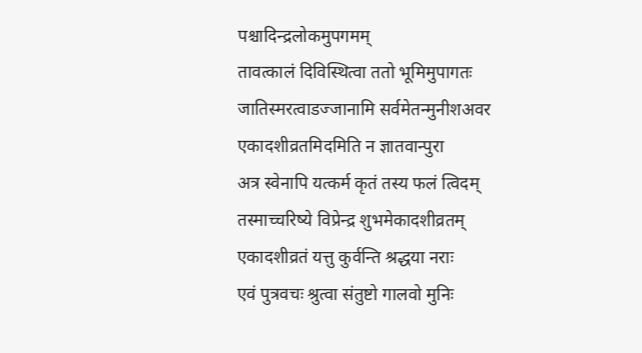पश्चादिन्द्रलोकमुपगमम्
तावत्कालं दिविस्थित्वा ततो भूमिमुपागतः
जातिस्मरत्वाडज्जानामि सर्वमेतन्मुनीशअवर
एकादशीव्रतमिदमिति न ज्ञातवान्पुरा
अत्र स्वेनापि यत्कर्म कृतं तस्य फलं त्विदम्
तस्माच्चरिष्ये विप्रेन्द्र शुभमेकादशीव्रतम्
एकादशीव्रतं यत्तु कुर्वन्ति श्रद्धया नराः
एवं पुत्रवचः श्रुत्वा संतुष्टो गालवो मुनिः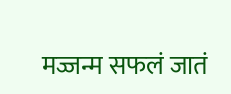मज्जन्म सफलं जातं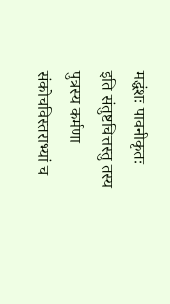मद्धंशः पावनीकृतः
इति संतुष्टचित्तस्तु तस्य पुत्रस्य कर्मणा
संकोचविस्तराभ्यां च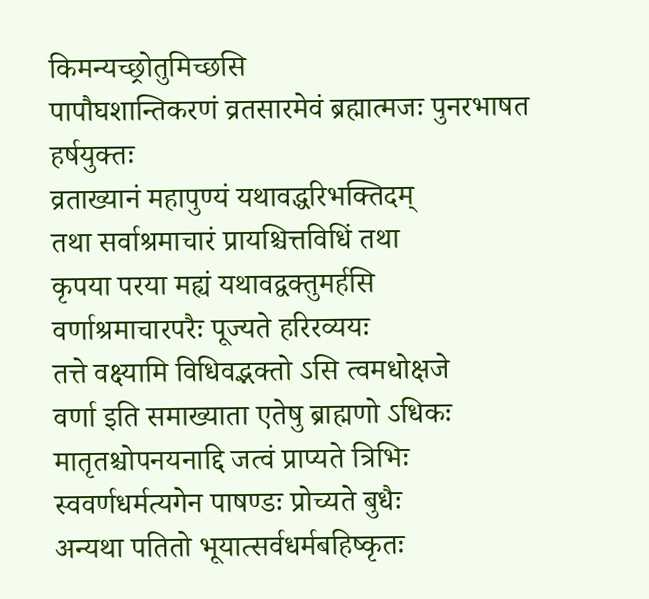किमन्यच्छ्रोतुमिच्छसि
पापौघशान्तिकरणं व्रतसारमेवं ब्रह्मात्मजः पुनरभाषत हर्षयुक्तः
व्रताख्यानं महापुण्यं यथावद्धरिभक्तिदम्
तथा सर्वाश्रमाचारं प्रायश्चित्तविधिं तथा
कृपया परया मह्यं यथावद्वक्तुमर्हसि
वर्णाश्रमाचारपरैः पूज्यते हरिरव्ययः
तत्ते वक्ष्यामि विधिवद्भक्तो ऽसि त्वमधोक्षजे
वर्णा इति समाख्याता एतेषु ब्राह्मणो ऽधिकः
मातृतश्चोपनयनाद्दि जत्वं प्राप्यते त्रिभिः
स्ववर्णधर्मत्यगेन पाषण्डः प्रोच्यते बुधैः
अन्यथा पतितो भूयात्सर्वधर्मबहिष्कृतः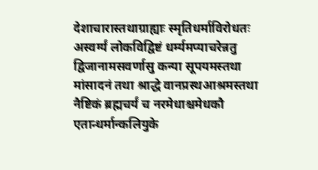देशाचारास्तथाग्राह्याः स्मृतिधर्माविरोधतः
अस्वर्ग्यं लोकविद्विष्टं धर्म्यमप्याचरेन्नतु
द्विजानामसवर्णासु कन्या सूपयमस्तथा
मांसादनं तथा श्राद्धे वानप्रस्थआश्रमस्तथा
नैष्टिकं ब्रह्मचर्यं च नरमेधाश्चमेधकौ
एतान्धर्मान्कलियुके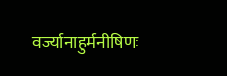वर्ज्यानाहुर्मनीषिणः